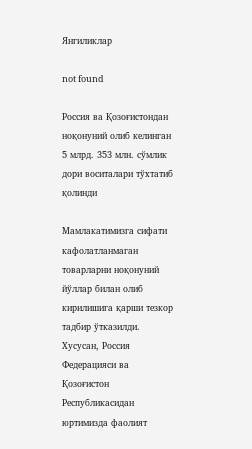Янгиликлар

not found

Россия ва Қозоғистондан ноқонуний олиб келинган 5 млрд. 353 млн. сўмлик дори воситалари тўхтатиб қолинди

Мамлакатимизга сифати кафолатланмаган товарларни ноқонуний йўллар билан олиб кирилишига қарши тезкор тадбир ўтказилди. Хусусан, Россия Федерацияси ва Қозоғистон Республикасидан юртимизда фаолият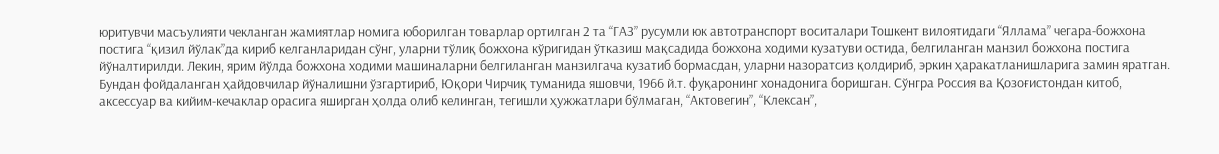юритувчи масъулияти чекланган жамиятлар номига юборилган товарлар ортилган 2 та “ГАЗ” русумли юк автотранспорт воситалари Тошкент вилоятидаги “Яллама” чегара-божхона постига “қизил йўлак”да кириб келганларидан сўнг, уларни тўлиқ божхона кўригидан ўтказиш мақсадида божхона ходими кузатуви остида, белгиланган манзил божхона постига йўналтирилди. Лекин, ярим йўлда божхона ходими машиналарни белгиланган манзилгача кузатиб бормасдан, уларни назоратсиз қолдириб, эркин ҳаракатланишларига замин яратган. Бундан фойдаланган ҳайдовчилар йўналишни ўзгартириб, Юқори Чирчиқ туманида яшовчи, 1966 й.т. фуқаронинг хонадонига боришган. Сўнгра Россия ва Қозоғистондан китоб, аксессуар ва кийим-кечаклар орасига яширган ҳолда олиб келинган, тегишли ҳужжатлари бўлмаган, “Актовегин”, “Клексан”,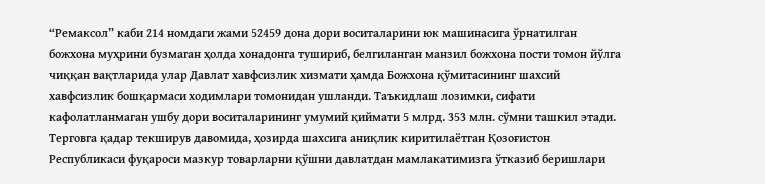“Ремаксол” каби 214 номдаги жами 52459 дона дори воситаларини юк машинасига ўрнатилган божхона муҳрини бузмаган ҳолда хонадонга тушириб, белгиланган манзил божхона пости томон йўлга чиққан вақтларида улар Давлат хавфсизлик хизмати ҳамда Божхона қўмитасининг шахсий хавфсизлик бошқармаси ходимлари томонидан ушланди. Таъкидлаш лозимки, сифати кафолатланмаган ушбу дори воситаларининг умумий қиймати 5 млрд. 353 млн. сўмни ташкил этади. Терговга қадар текширув давомида, ҳозирда шахсига аниқлик киритилаётган Қозоғистон Республикаси фуқароси мазкур товарларни қўшни давлатдан мамлакатимизга ўтказиб беришлари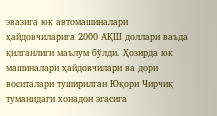эвазига юк автомашиналари ҳайдовчиларига 2000 АҚШ доллари ваъда қилганлиги маълум бўлди. Ҳозирда юк машиналари ҳайдовчилари ва дори воситалари туширилган Юқори Чирчиқ туманидаги хонадон эгасига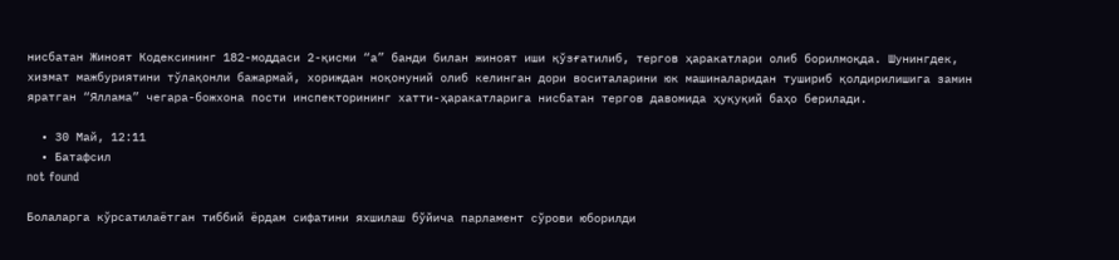нисбатан Жиноят Кодексининг 182-моддаси 2-қисми “а” банди билан жиноят иши қўзғатилиб, тергов ҳаракатлари олиб борилмоқда. Шунингдек, хизмат мажбуриятини тўлақонли бажармай, хориждан ноқонуний олиб келинган дори воситаларини юк машиналаридан тушириб қолдирилишига замин яратган “Яллама” чегара-божхона пости инспекторининг хатти-ҳаракатларига нисбатан тергов давомида ҳуқуқий баҳо берилади.

  • 30 Май, 12:11
  • Батафсил
not found

Болаларга кўрсатилаётган тиббий ёрдам сифатини яхшилаш бўйича парламент сўрови юборилди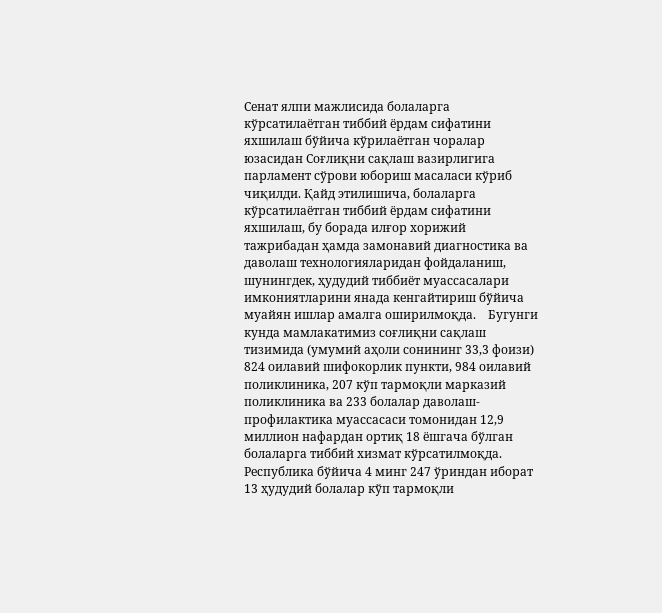Сенат ялпи мажлисида болаларга кўрсатилаётган тиббий ёрдам сифатини яхшилаш бўйича кўрилаётган чоралар юзасидан Соғлиқни сақлаш вазирлигига парламент сўрови юбориш масаласи кўриб чиқилди. Қайд этилишича, болаларга кўрсатилаётган тиббий ёрдам сифатини яхшилаш, бу борада илғор хорижий тажрибадан ҳамда замонавий диагностика ва даволаш технологияларидан фойдаланиш, шунингдек, ҳудудий тиббиёт муассасалари имкониятларини янада кенгайтириш бўйича муайян ишлар амалга оширилмоқда.    Бугунги кунда мамлакатимиз соғлиқни сақлаш тизимида (умумий аҳоли сонининг 33,3 фоизи) 824 оилавий шифокорлик пункти, 984 оилавий поликлиника, 207 кўп тармоқли марказий поликлиника ва 233 болалар даволаш-профилактика муассасаси томонидан 12,9 миллион нафардан ортиқ 18 ёшгача бўлган болаларга тиббий хизмат кўрсатилмоқда.    Республика бўйича 4 минг 247 ўриндан иборат 13 ҳудудий болалар кўп тармоқли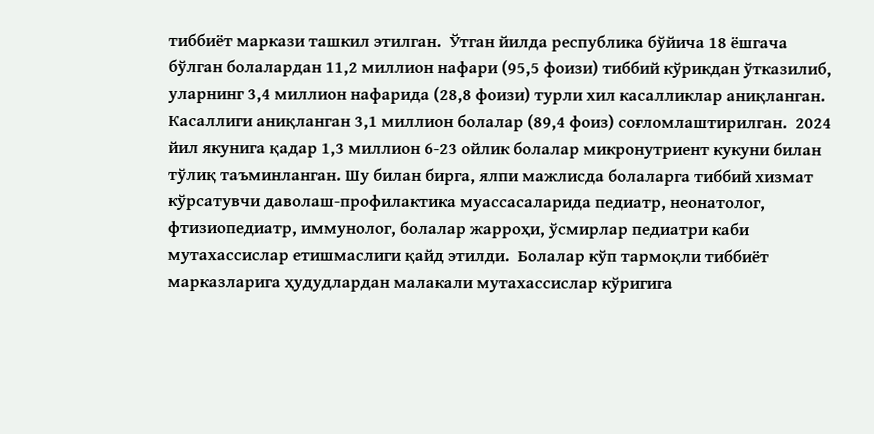тиббиёт маркази ташкил этилган.  Ўтган йилда республика бўйича 18 ёшгача бўлган болалардан 11,2 миллион нафари (95,5 фоизи) тиббий кўрикдан ўтказилиб, уларнинг 3,4 миллион нафарида (28,8 фоизи) турли хил касалликлар аниқланган. Касаллиги аниқланган 3,1 миллион болалар (89,4 фоиз) соғломлаштирилган.  2024 йил якунига қадар 1,3 миллион 6-23 ойлик болалар микронутриент кукуни билан тўлиқ таъминланган. Шу билан бирга, ялпи мажлисда болаларга тиббий хизмат кўрсатувчи даволаш-профилактика муассасаларида педиатр, неонатолог, фтизиопедиатр, иммунолог, болалар жарроҳи, ўсмирлар педиатри каби мутахассислар етишмаслиги қайд этилди.  Болалар кўп тармоқли тиббиёт марказларига ҳудудлардан малакали мутахассислар кўригига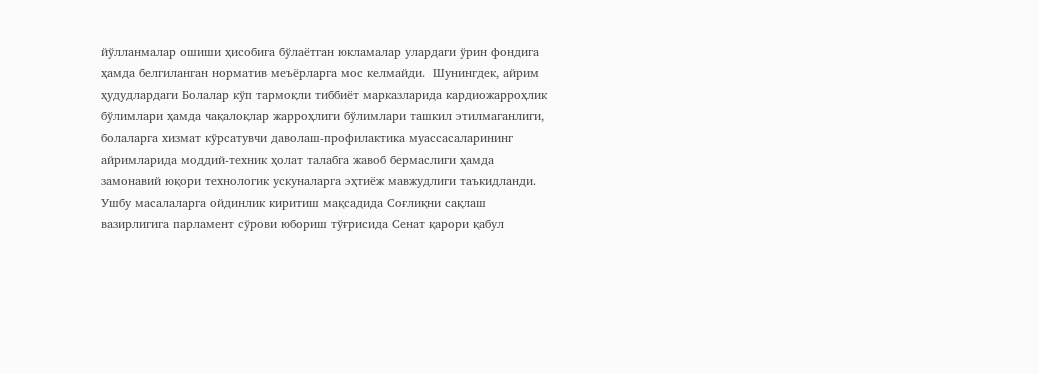йўлланмалар ошиши ҳисобига бўлаётган юкламалар улардаги ўрин фондига ҳамда белгиланган норматив меъёрларга мос келмайди.  Шунингдек, айрим ҳудудлардаги Болалар кўп тармоқли тиббиёт марказларида кардиожарроҳлик бўлимлари ҳамда чақалоқлар жарроҳлиги бўлимлари ташкил этилмаганлиги, болаларга хизмат кўрсатувчи даволаш-профилактика муассасаларининг айримларида моддий-техник ҳолат талабга жавоб бермаслиги ҳамда замонавий юқори технологик ускуналарга эҳтиёж мавжудлиги таъкидланди.    Ушбу масалаларга ойдинлик киритиш мақсадида Соғлиқни сақлаш вазирлигига парламент сўрови юбориш тўғрисида Сенат қарори қабул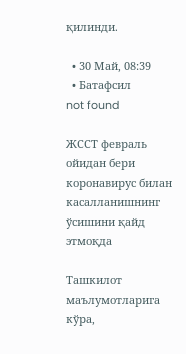қилинди.

  • 30 Май, 08:39
  • Батафсил
not found

ЖССТ февраль ойидан бери коронавирус билан касалланишнинг ўсишини қайд этмоқда

Ташкилот маълумотларига кўра,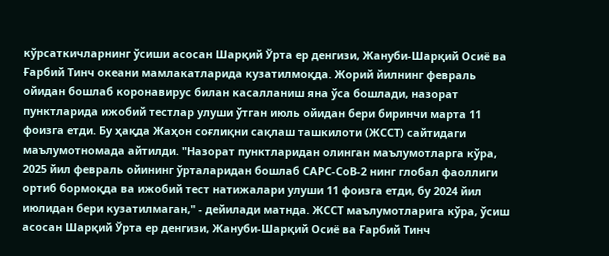кўрсаткичларнинг ўсиши асосан Шарқий Ўрта ер денгизи, Жануби-Шарқий Осиё ва Ғарбий Тинч океани мамлакатларида кузатилмоқда. Жорий йилнинг февраль ойидан бошлаб коронавирус билан касалланиш яна ўса бошлади, назорат пунктларида ижобий тестлар улуши ўтган июль ойидан бери биринчи марта 11 фоизга етди. Бу ҳақда Жаҳон соғлиқни сақлаш ташкилоти (ЖССТ) сайтидаги маълумотномада айтилди. "Назорат пунктларидан олинган маълумотларга кўра, 2025 йил февраль ойининг ўрталаридан бошлаб САРС-CоВ-2 нинг глобал фаоллиги ортиб бормоқда ва ижобий тест натижалари улуши 11 фоизга етди, бу 2024 йил июлидан бери кузатилмаган," - дейилади матнда. ЖССТ маълумотларига кўра, ўсиш асосан Шарқий Ўрта ер денгизи, Жануби-Шарқий Осиё ва Ғарбий Тинч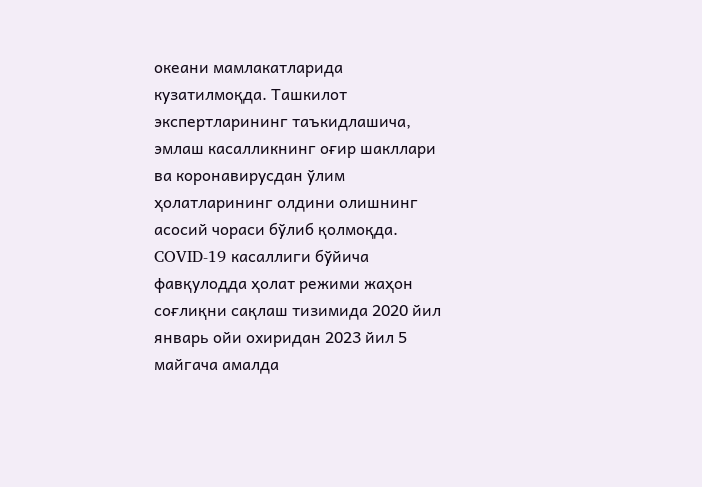океани мамлакатларида кузатилмоқда. Ташкилот экспертларининг таъкидлашича, эмлаш касалликнинг оғир шакллари ва коронавирусдан ўлим ҳолатларининг олдини олишнинг асосий чораси бўлиб қолмоқда. COVID-19 касаллиги бўйича фавқулодда ҳолат режими жаҳон соғлиқни сақлаш тизимида 2020 йил январь ойи охиридан 2023 йил 5 майгача амалда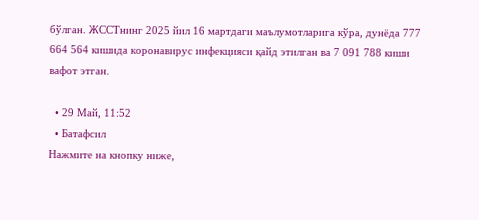бўлган. ЖССТнинг 2025 йил 16 мартдаги маълумотларига кўра, дунёда 777 664 564 кишида коронавирус инфекцияси қайд этилган ва 7 091 788 киши вафот этган.

  • 29 Май, 11:52
  • Батафсил
Нажмите на кнопку ниже,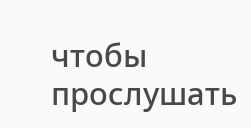чтобы прослушать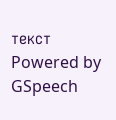текст Powered by GSpeech